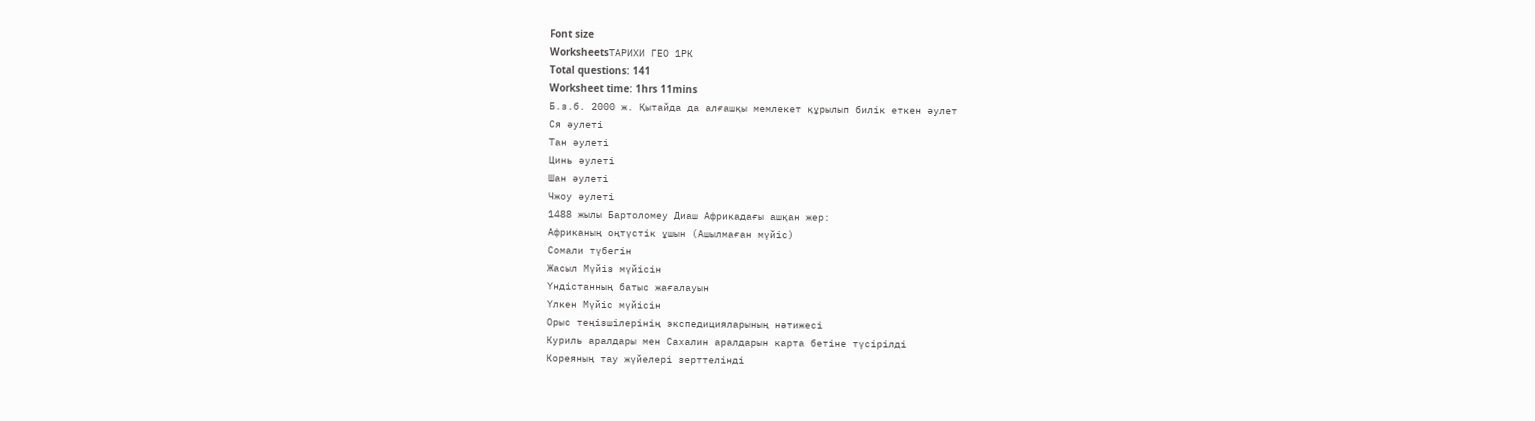Font size
WorksheetsТАРИХИ ГЕО 1РК
Total questions: 141
Worksheet time: 1hrs 11mins
Б.з.б. 2000 ж. Қытайда да алғашқы мемлекет құрылып билік еткен әулет
Ся әулеті
Тан әулеті
Цинь әулеті
Шан әулеті
Чжоу әулеті
1488 жылы Бартоломеу Диаш Африкадағы ашқан жер:
Африканың оңтүстік ұшын (Ашылмаған мүйіс)
Сомали түбегін
Жасыл Мүйіз мүйісін
Үндістанның батыс жағалауын
Үлкен Мүйіс мүйісін
Орыс теңізшілерінің экспедицияларының нәтижесі
Куриль аралдары мен Сахалин аралдарын карта бетіне түсірілді
Кореяның тау жүйелері зерттелінді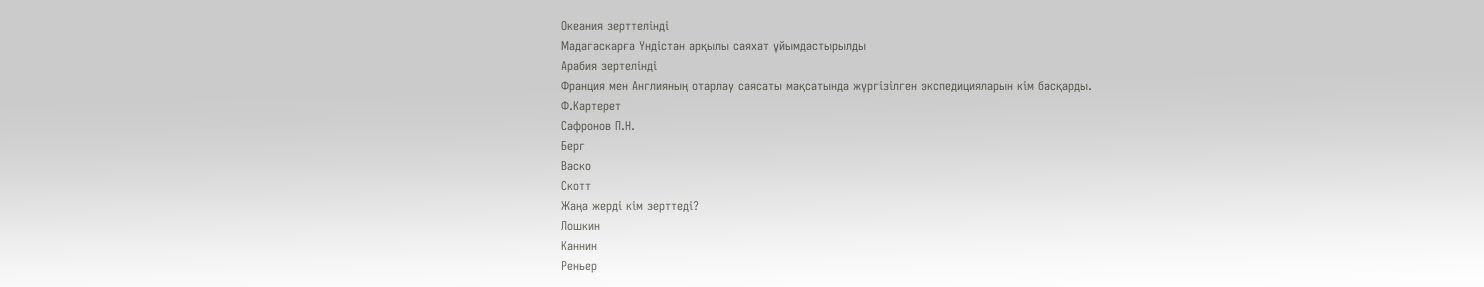Океания зерттелінді
Мадагаскарға Үндістан арқылы саяхат ұйымдастырылды
Арабия зертелінді
Франция мен Англияның отарлау саясаты мақсатында жүргізілген экспедицияларын кім басқарды.
Ф.Картерет
Сафронов П.Н.
Берг
Васко
Скотт
Жаңа жерді кім зерттеді?
Лошкин
Каннин
Реньер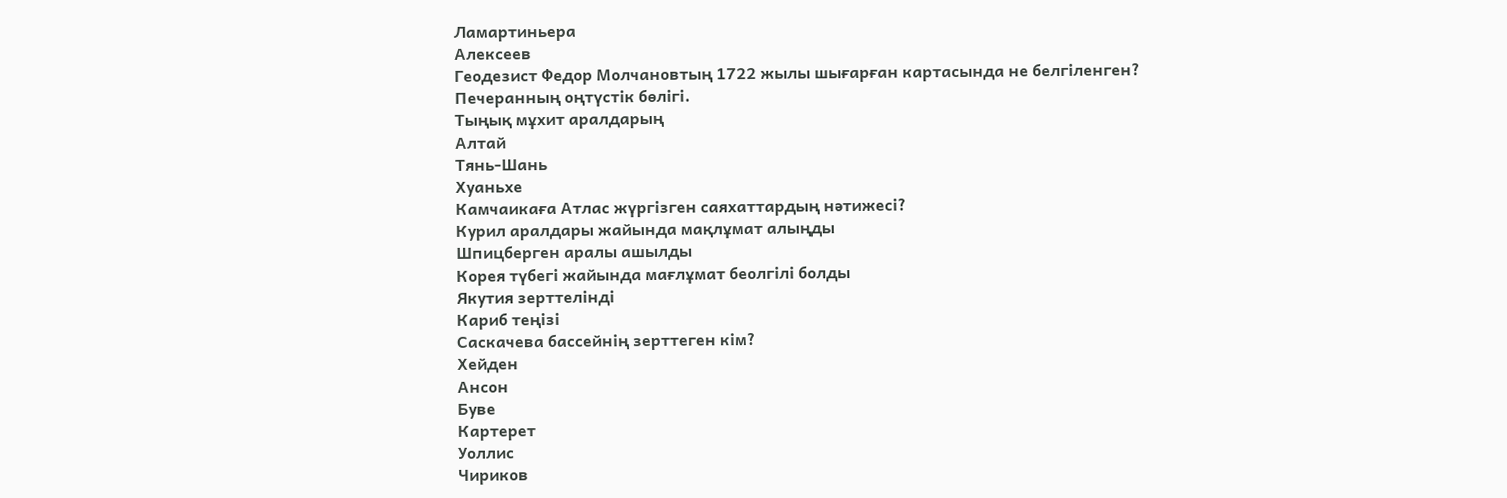Ламартиньера
Алексеев
Геодезист Федор Молчановтың 1722 жылы шығарған картасында не белгіленген?
Печеранның оңтүстік бөлігі.
Тыңық мұхит аралдарың
Алтай
Тянь-Шань
Хуаньхе
Камчаикаға Атлас жүргізген саяхаттардың нәтижесі?
Курил аралдары жайында мақлұмат алыңды
Шпицберген аралы ашылды
Корея түбегі жайында мағлұмат беолгілі болды
Якутия зерттелінді
Кариб теңізі
Саскачева бассейнің зерттеген кім?
Хейден
Ансон
Буве
Картерет
Уоллис
Чириков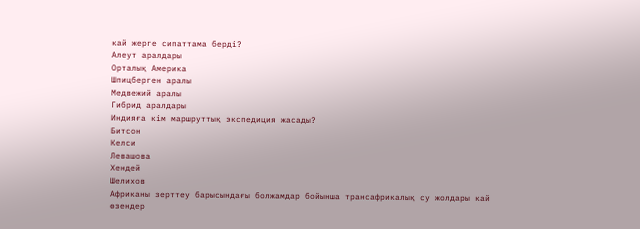кай жерге сипаттама берді?
Алеут аралдары
Орталық Америка
Шпицберген аралы
Медвежий аралы
Гибрид аралдары
Индияға кім маршруттық экспедиция жасады?
Битсон
Келси
Левашова
Хендей
Шелихов
Африканы зерттеу барысындағы болжамдар бойынша трансафрикалық су жолдары кай өзендер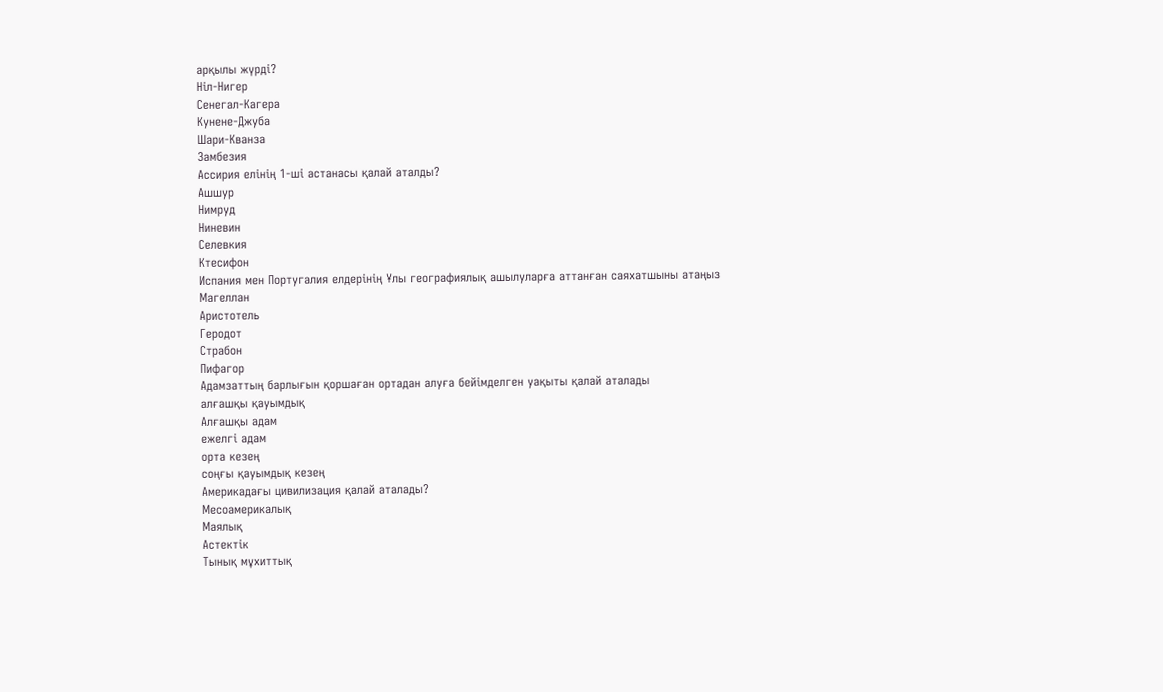арқылы жүрді?
Ніл-Нигер
Сенегал-Кагера
Кунене-Джуба
Шари-Кванза
Замбезия
Ассирия елінің 1-ші астанасы қалай аталды?
Ашшур
Нимруд
Ниневин
Селевкия
Ктесифон
Испания мен Португалия елдерінің Ұлы географиялық ашылуларға аттанған саяхатшыны атаңыз
Магеллан
Аристотель
Геродот
Страбон
Пифагор
Адамзаттың барлығын қоршаған ортадан алуға бейімделген уақыты қалай аталады
алғашқы қауымдық
Алғашқы адам
ежелгі адам
орта кезең
соңғы қауымдық кезең
Америкадағы цивилизация қалай аталады?
Месоамерикалық
Маялық
Астектік
Тынық мұхиттық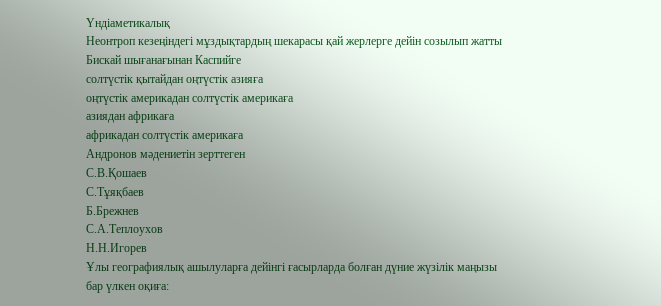Үндіаметикалық
Неонтроп кезеңіндегі мұздықтардың шекарасы қай жерлерге дейін созылып жатты
Бискай шығанағынан Каспийге
солтүстік қытайдан оңтүстік азияға
оңтүстік америкадан солтүстік америкаға
азиядан африкаға
африкадан солтүстік америкаға
Андронов мәдениетін зерттеген
С.В.Қошаев
С.Тұяқбаев
Б.Брежнев
С.А.Теплоухов
Н.Н.Игорев
Ұлы географиялық ашылуларға дейінгі ғасырларда болған дүние жүзілік маңызы бар үлкен оқиға: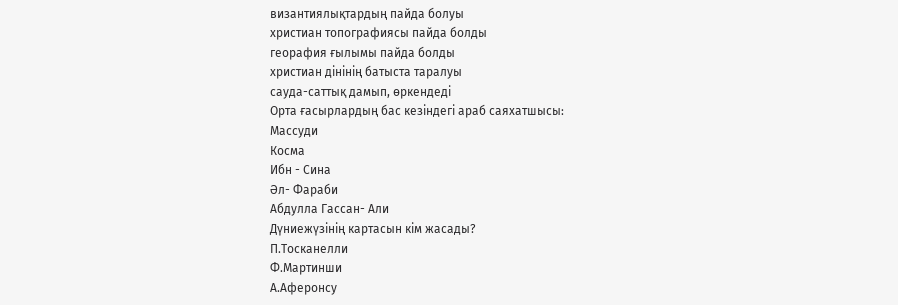византиялықтардың пайда болуы
христиан топографиясы пайда болды
георафия ғылымы пайда болды
христиан дінінің батыста таралуы
сауда-саттық дамып, өркендеді
Орта ғасырлардың бас кезіндегі араб саяхатшысы:
Массуди
Косма
Ибн - Сина
Әл- Фараби
Абдулла Гассан- Али
Дүниежүзінің картасын кім жасады?
П.Тосканелли
Ф.Мартинши
А.Аферонсу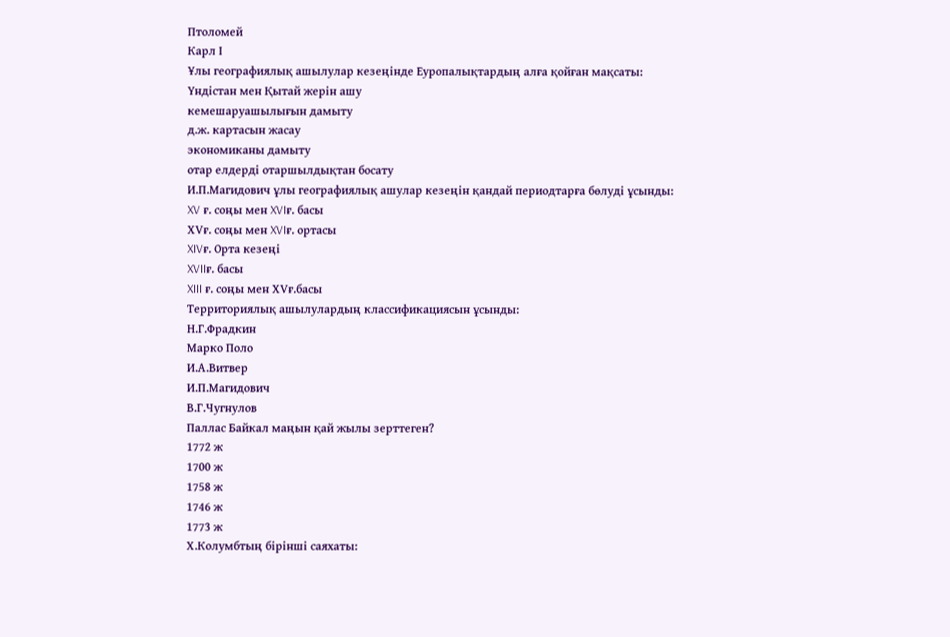Птоломей
Карл І
Ұлы географиялық ашылулар кезеңінде Еуропалықтардың алға қойған мақсаты:
Үндістан мен Қытай жерін ашу
кемешаруашылығын дамыту
д.ж. картасын жасау
экономиканы дамыту
отар елдерді отаршылдықтан босату
И.П.Магидович ұлы географиялық ашулар кезеңін қандай периодтарға бөлуді ұсынды:
XV ғ. соңы мен XVIғ. басы
XVғ. соңы мен XVIғ. ортасы
XIVғ. Орта кезеңі
XVIIғ. басы
XIII ғ. соңы мен XVғ.басы
Территориялық ашылулардың классификациясын ұсынды:
Н.Г.Фрадкин
Марко Поло
И.А.Витвер
И.П.Магидович
В.Г.Чугнулов
Паллас Байкал маңын қай жылы зерттеген?
1772 ж
1700 ж
1758 ж
1746 ж
1773 ж
Х.Колумбтың бірінші саяхаты: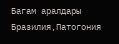Багам аралдары
Бразилия,Патогония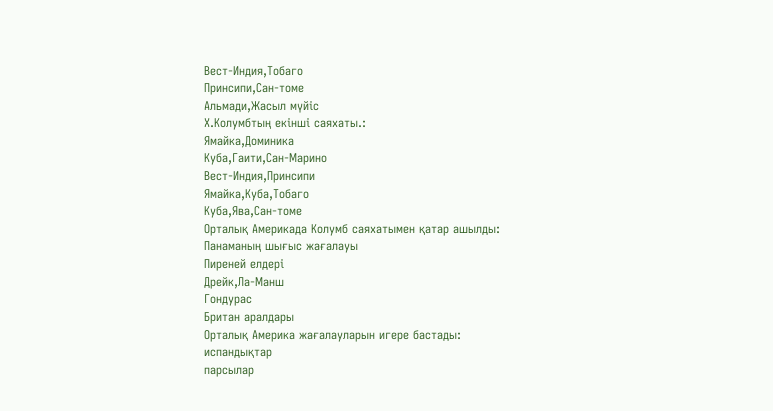Вест-Индия,Тобаго
Принсипи,Сан-томе
Альмади,Жасыл мүйіс
Х.Колумбтың екінші саяхаты.:
Ямайка,Доминика
Куба,Гаити,Сан-Марино
Вест-Индия,Принсипи
Ямайка,Куба,Тобаго
Куба,Ява,Сан-томе
Орталық Америкада Колумб саяхатымен қатар ашылды:
Панаманың шығыс жағалауы
Пиреней елдері
Дрейк,Ла-Манш
Гондурас
Британ аралдары
Орталық Америка жағалауларын игере бастады:
испандықтар
парсылар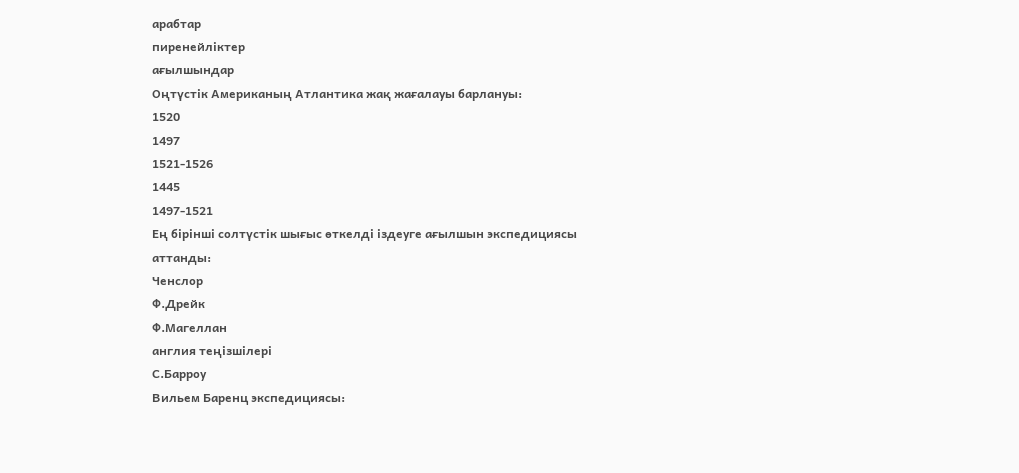арабтар
пиренейліктер
ағылшындар
Оңтүстік Американың Атлантика жақ жағалауы барлануы:
1520
1497
1521-1526
1445
1497-1521
Ең бірінші солтүстік шығыс өткелді іздеуге ағылшын экспедициясы аттанды:
Ченслор
Ф.Дрейк
Ф.Магеллан
англия теңізшілері
С.Барроу
Вильем Баренц экспедициясы: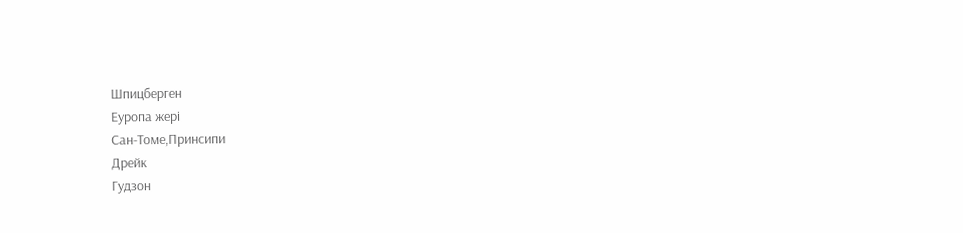Шпицберген
Еуропа жері
Сан-Томе,Принсипи
Дрейк
Гудзон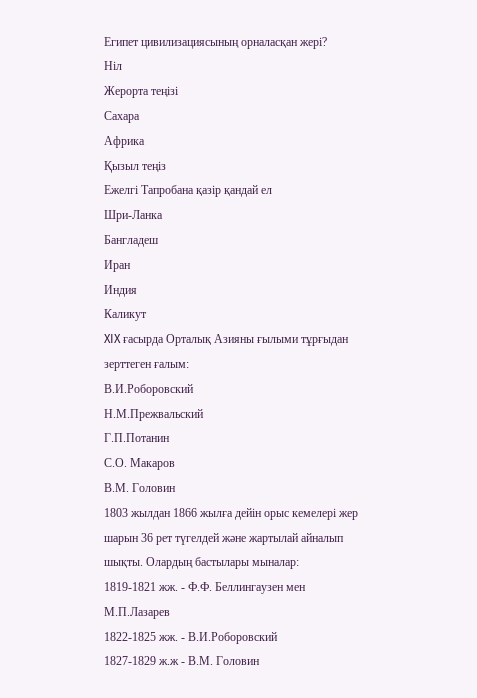Египет цивилизациясының орналасқан жері?
Ніл
Жерорта теңізі
Сахара
Африка
Қызыл теңіз
Ежелгі Тапробана қазір қандай ел
Шри-Ланка
Бангладеш
Иран
Индия
Каликут
XIX ғасырда Орталық Азияны ғылыми тұрғыдан зерттеген ғалым:
В.И.Роборовский
Н.М.Прежвальский
Г.П.Потанин
С.О. Макаров
В.М. Головин
1803 жылдан 1866 жылға дейін орыс кемелері жер шарын 36 рет түгелдей және жартылай айналып шықты. Олардың бастылары мыналар:
1819-1821 жж. - Ф.Ф. Беллингаузен мен М.П.Лазарев
1822-1825 жж. - В.И.Роборовский
1827-1829 ж.ж - В.М. Головин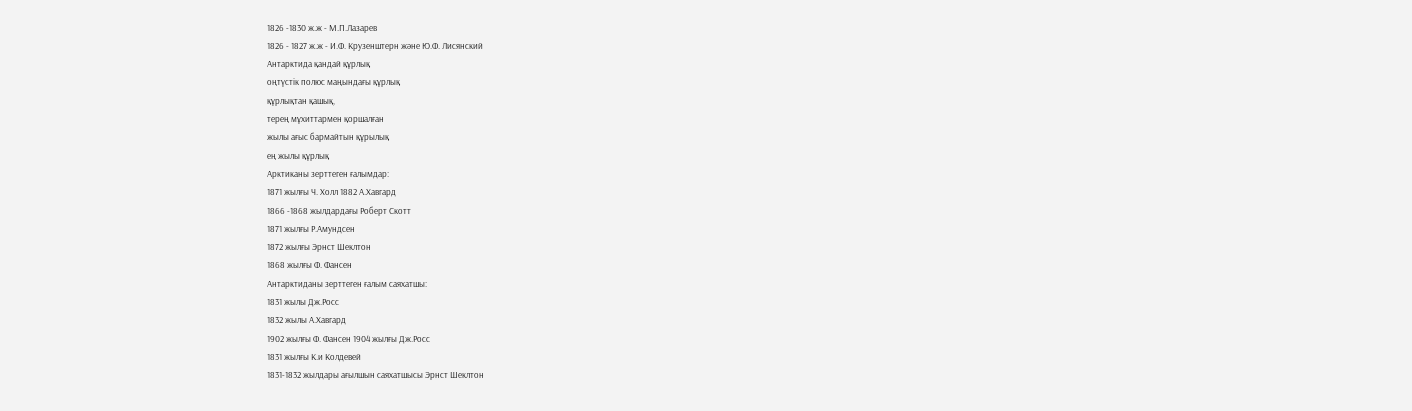1826 -1830 ж.ж - М.П.Лазарев
1826 - 1827 ж.ж - И.Ф. Крузенштерн және Ю.Ф. Лисянский
Антарктида қандай құрлық
оңтүстік полюс маңындағы құрлық
құрлықтан қашық,
терең мұхиттармен қоршалған
жылы ағыс бармайтын құрылық
ең жылы құрлық
Арктиканы зерттеген ғалымдар:
1871 жылғы Ч. Холл 1882 А.Хавгард
1866 -1868 жылдардағы Роберт Скотт
1871 жылғы Р.Амундсен
1872 жылғы Эрнст Шеклтон
1868 жылғы Ф. Фансен
Антарктиданы зерттеген ғалым саяхатшы:
1831 жылы Дж.Росс
1832 жылы А.Хавгард
1902 жылғы Ф. Фансен 1904 жылғы Дж.Росс
1831 жылғы К.и Колдевей
1831-1832 жылдары ағылшын саяхатшысы Эрнст Шеклтон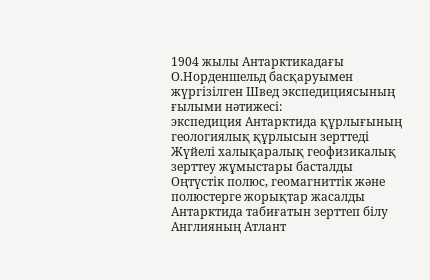1904 жылы Антарктикадағы О.Норденшельд басқаруымен жүргізілген Швед экспедициясының ғылыми нәтижесі:
экспедиция Антарктида құрлығының геологиялық құрлысын зерттеді
Жүйелі халықаралық геофизикалық зерттеу жұмыстары басталды
Оңтүстік полюс, геомагниттік және полюстерге жорықтар жасалды
Антарктида табиғатын зерттеп білу
Англияның Атлант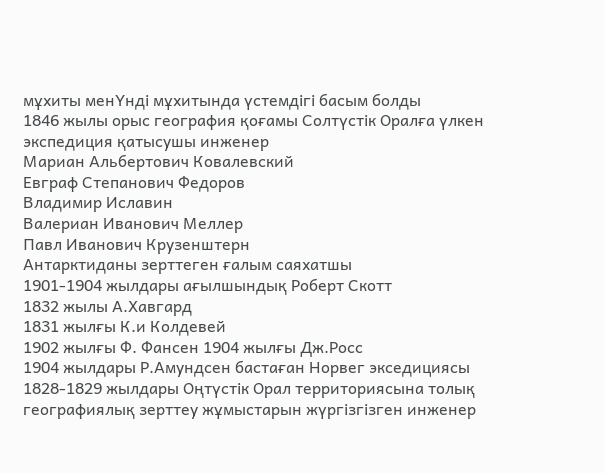мұхиты менҮнді мұхитында үстемдігі басым болды
1846 жылы орыс география қоғамы Солтүстік Оралға үлкен экспедиция қатысушы инженер
Мариан Альбертович Ковалевский
Евграф Степанович Федоров
Владимир Иславин
Валериан Иванович Меллер
Павл Иванович Крузенштерн
Антарктиданы зерттеген ғалым саяхатшы
1901-1904 жылдары ағылшындық Роберт Скотт
1832 жылы А.Хавгард
1831 жылғы К.и Колдевей
1902 жылғы Ф. Фансен 1904 жылғы Дж.Росс
1904 жылдары Р.Амундсен бастаған Норвег экседициясы
1828-1829 жылдары Оңтүстік Орал территориясына толық географиялық зерттеу жұмыстарын жүргізгізген инженер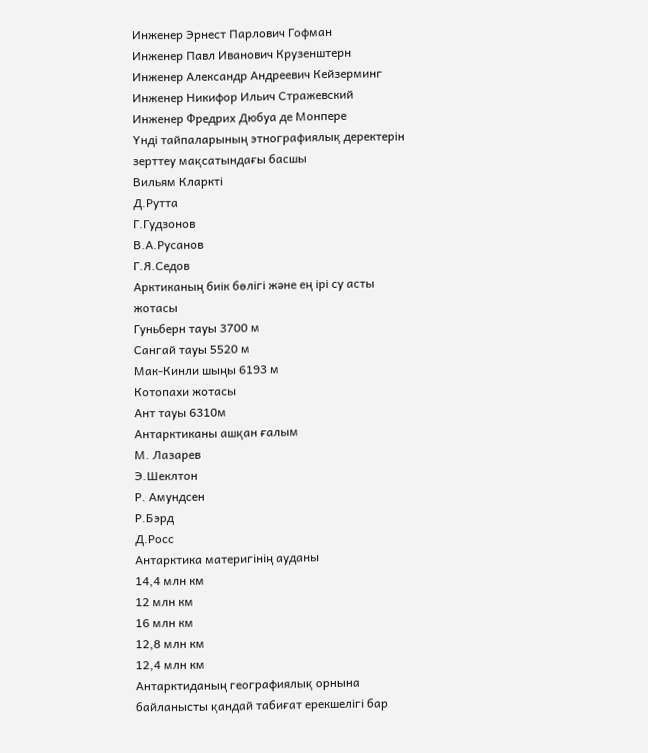Инженер Эрнест Парлович Гофман
Инженер Павл Иванович Крузенштерн
Инженер Александр Андреевич Кейзерминг
Инженер Никифор Ильич Стражевский
Инженер Фредрих Дюбуа де Монпере
Үнді тайпаларының этнографиялық деректерін зерттеу мақсатындағы басшы
Вильям Кларкті
Д.Рутта
Г.Гудзонов
В.А.Русанов
Г.Я.Седов
Арктиканың биік бөлігі және ең ірі су асты жотасы
Гуньберн тауы 3700 м
Сангай тауы 5520 м
Мак-Кинли шыңы 6193 м
Котопахи жотасы
Ант тауы 6310м
Антарктиканы ашқан ғалым
М. Лазарев
Э.Шеклтон
Р. Амундсен
Р.Бэрд
Д.Росс
Антарктика материгінің ауданы
14,4 млн км
12 млн км
16 млн км
12,8 млн км
12,4 млн км
Антарктиданың географиялық орнына байланысты қандай табиғат ерекшелігі бар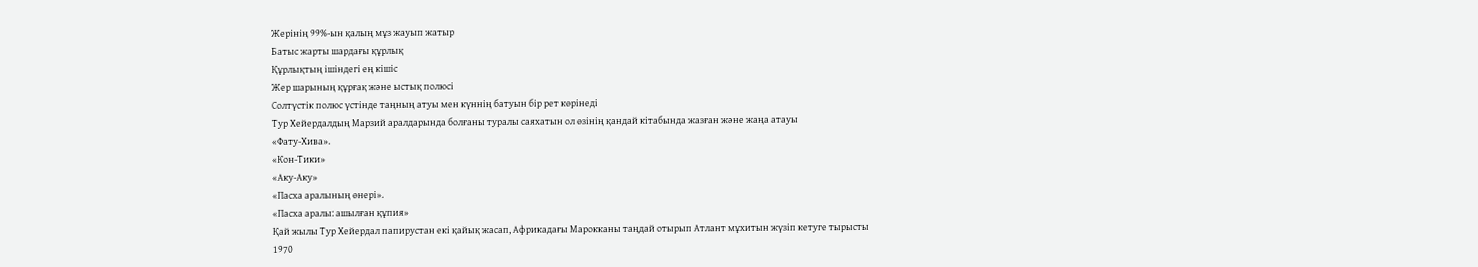Жерінің 99%-ын қалың мұз жауып жатыр
Батыс жарты шардағы құрлық
Құрлықтың ішіндегі ең кішіс
Жер шарының құрғақ және ыстық полюсі
Солтүстік полюс үстінде таңның атуы мен күннің батуын бір рет көрінеді
Тур Хейердалдың Марзий аралдарында болғаны туралы саяхатын ол өзінің қандай кітабында жазған және жаңа атауы
«Фату-Хива».
«Кон-Тики»
«Аку-Аку»
«Пасха аралының өнері».
«Пасха аралы: ашылған құпия»
Қай жылы Тур Хейердал папирустан екі қайық жасап, Африкадағы Марокканы таңдай отырып Атлант мұхитын жүзіп кетуге тырысты
1970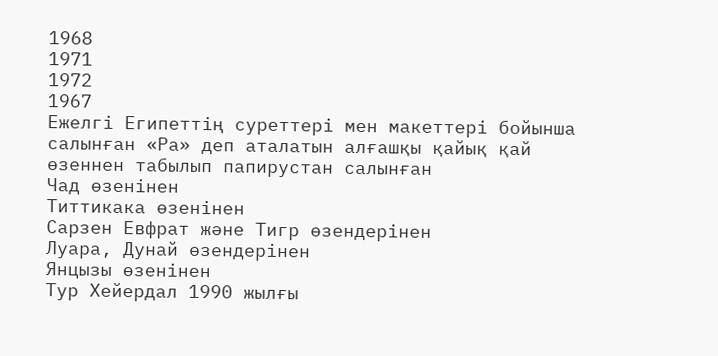1968
1971
1972
1967
Ежелгі Египеттің суреттері мен макеттері бойынша салынған «Ра» деп аталатын алғашқы қайық қай өзеннен табылып папирустан салынған
Чад өзенінен
Титтикака өзенінен
Сарзен Евфрат және Тигр өзендерінен
Луара, Дунай өзендерінен
Янцызы өзенінен
Тур Хейердал 1990 жылғы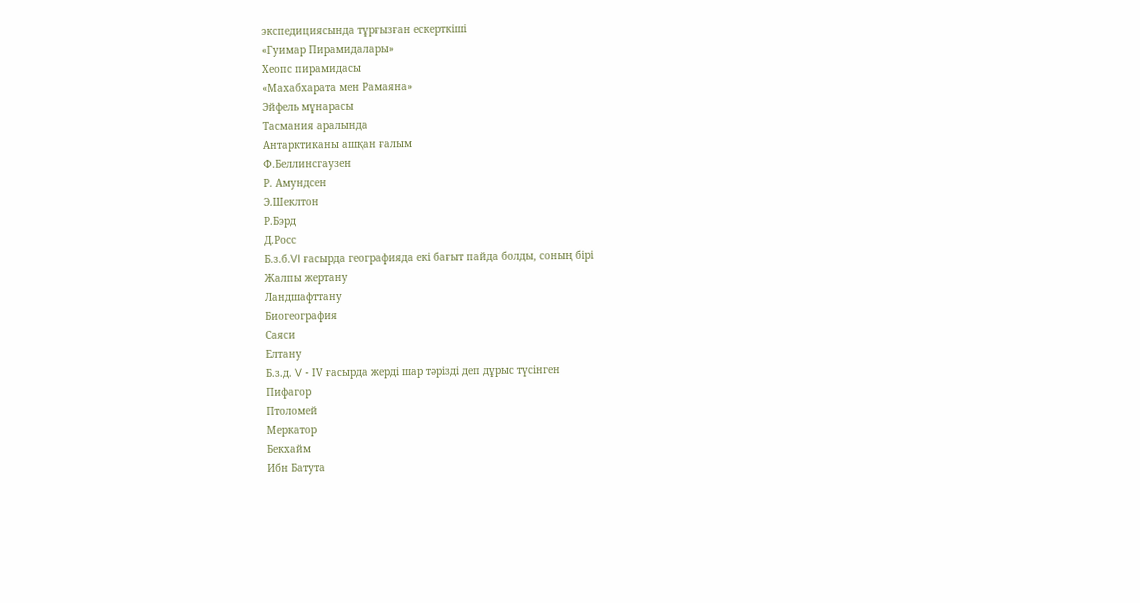экспедициясында тұрғызған ескерткіші
«Гуимар Пирамидалары»
Хеопс пирамидасы
«Махабхарата мен Рамаяна»
Эйфель мұнарасы
Тасмания аралында
Антарктиканы ашқан ғалым
Ф.Беллинсгаузен
Р. Амундсен
Э.Шеклтон
Р.Бэрд
Д.Росс
Б.з.б.VI ғасырда географияда екі бағыт пайда болды, соның бірі
Жалпы жертану
Ландшафттану
Биогеография
Саяси
Елтану
Б.з.д. V - ІV ғасырда жерді шар тәрізді деп дұрыс түсінген
Пифагор
Птоломей
Меркатор
Бекхайм
Ибн Батута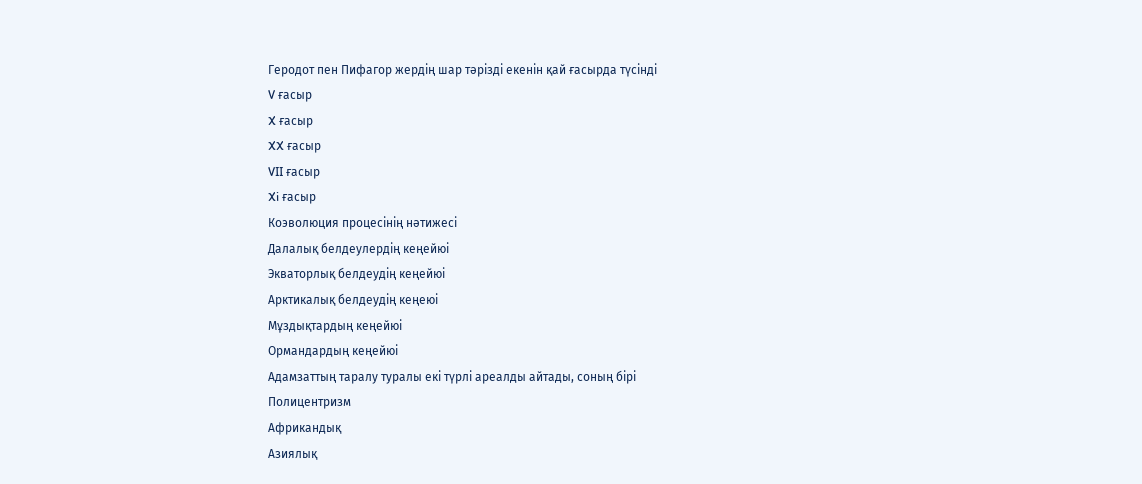Геродот пен Пифагор жердің шар тәрізді екенін қай ғасырда түсінді
V ғасыр
X ғасыр
XX ғасыр
VII ғасыр
Xi ғасыр
Коэволюция процесінің нәтижесі
Далалық белдеулердің кеңейюі
Экваторлық белдеудің кеңейюі
Арктикалық белдеудің кеңеюі
Мұздықтардың кеңейюі
Ормандардың кеңейюі
Адамзаттың таралу туралы екі түрлі ареалды айтады, соның бірі
Полицентризм
Африкандық
Азиялық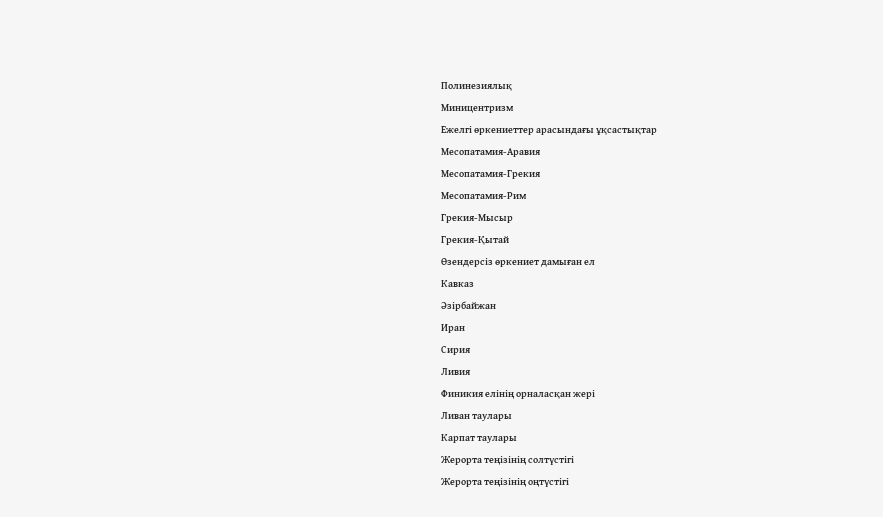Полинезиялық
Миницентризм
Ежелгі өркениеттер арасындағы ұқсастықтар
Месопатамия-Аравия
Месопатамия-Грекия
Месопатамия-Рим
Грекия-Мысыр
Грекия-Қытай
Өзендерсіз өркениет дамыған ел
Кавказ
Әзірбайжан
Иран
Сирия
Ливия
Финикия елінің орналасқан жері
Ливан таулары
Карпат таулары
Жерорта теңізінің солтүстігі
Жерорта теңізінің оңтүстігі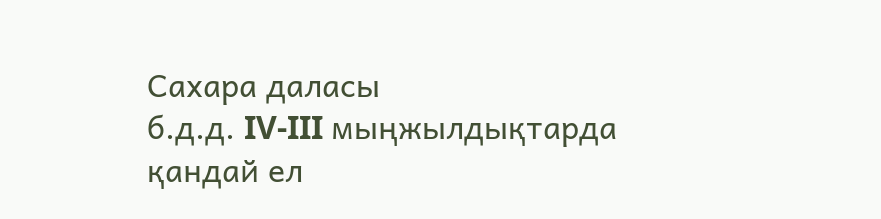Сахара даласы
б.д.д. IV-III мыңжылдықтарда қандай ел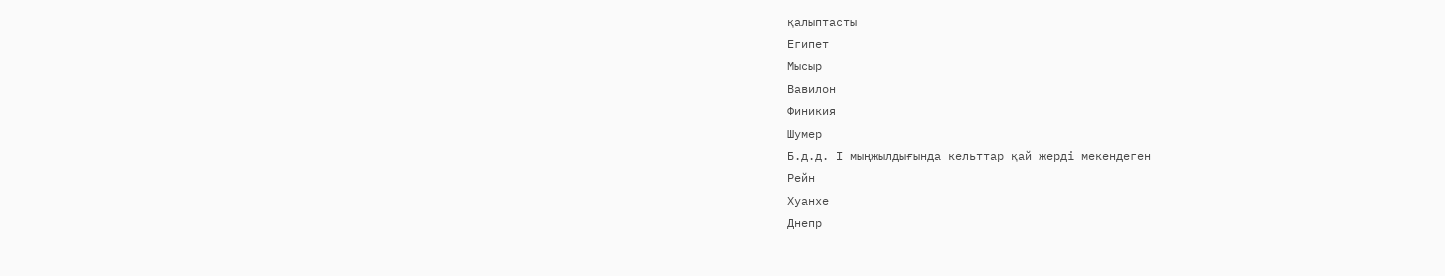қалыптасты
Египет
Мысыр
Вавилон
Финикия
Шумер
Б.д.д. І мыңжылдығында кельттар қай жерді мекендеген
Рейн
Хуанхе
Днепр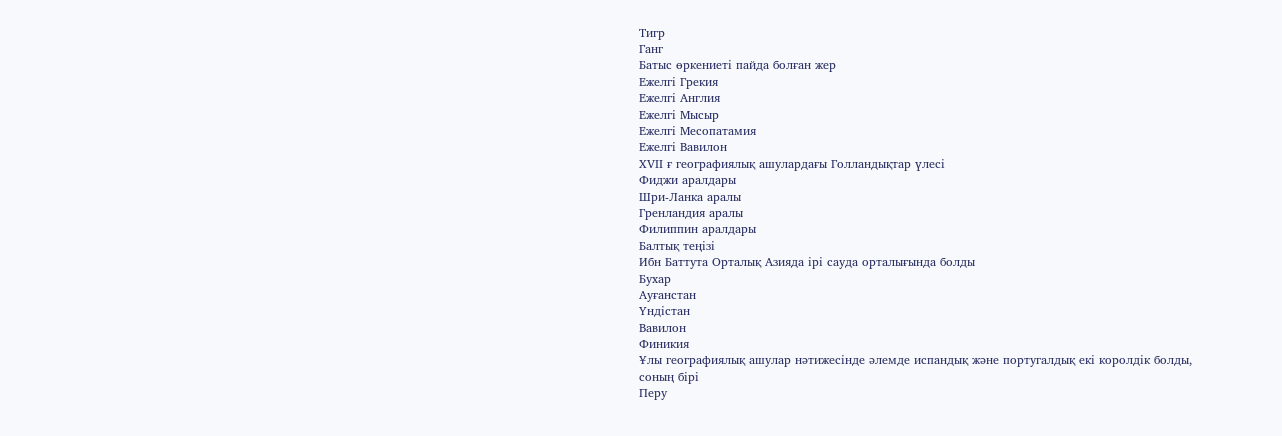Тигр
Ганг
Батыс өркениеті пайда болған жер
Ежелгі Грекия
Ежелгі Англия
Ежелгі Мысыр
Ежелгі Месопатамия
Ежелгі Вавилон
XVII ғ географиялық ашулардағы Голландықтар үлесі
Фиджи аралдары
Шри-Ланка аралы
Гренландия аралы
Филиппин аралдары
Балтық теңізі
Ибн Баттута Орталық Азияда ірі сауда орталығында болды
Бухар
Ауғанстан
Үндістан
Вавилон
Финикия
Ұлы географиялық ашулар нәтижесінде әлемде испандық және португалдық екі королдік болды, соның бірі
Перу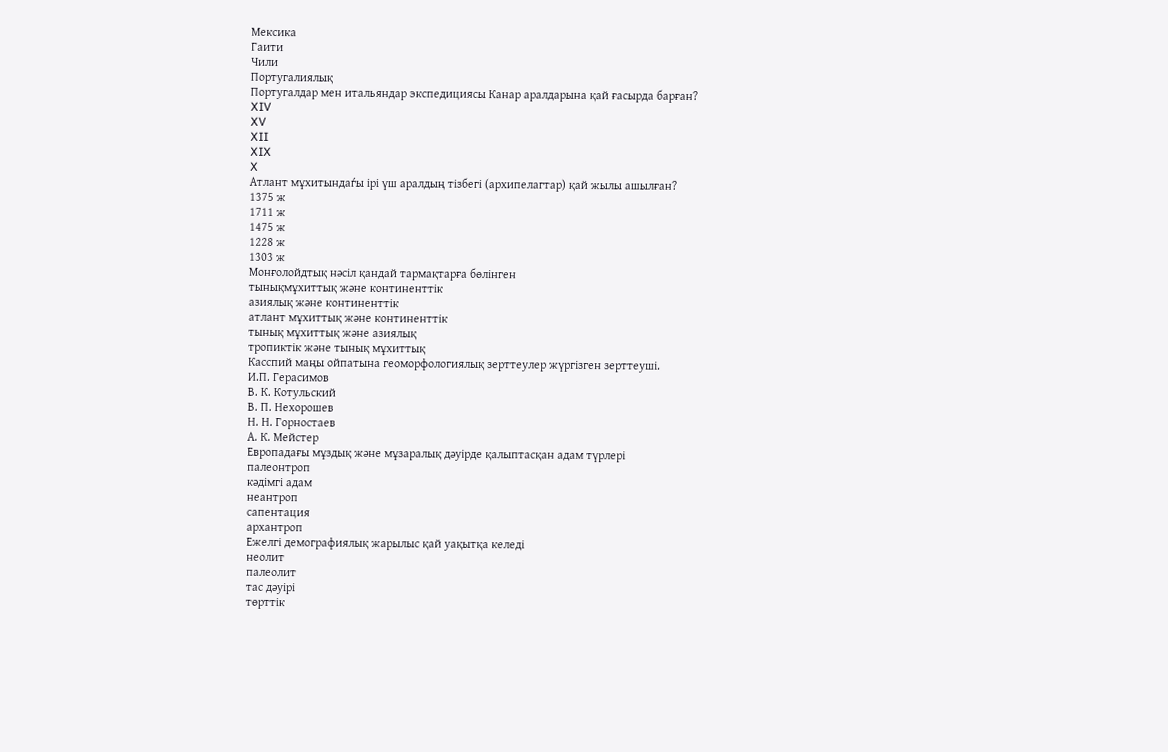Мексика
Гаити
Чили
Португалиялық
Португалдар мен итальяндар экспедициясы Канар аралдарына қай ғасырда барған?
XIV
XV
XII
XIX
X
Атлант мұхитындаѓы ірі үш аралдың тізбегі (архипелагтар) қай жылы ашылған?
1375 ж
1711 ж
1475 ж
1228 ж
1303 ж
Монғолойдтық нәсіл қандай тармақтарға бөлінген
тынықмұхиттық және континенттік
азиялық және континенттік
атлант мұхиттық және континенттік
тынық мұхиттық және азиялық
тропиктік және тынық мұхиттық
Касспий маңы ойпатына геоморфологиялық зерттеулер жүргізген зерттеуші.
И.П. Герасимов
В. К. Котульский
В. П. Нехорошев
Н. Н. Горностаев
А. К. Мейстер
Европадағы мұздық және мұзаралық дәуірде қалыптасқан адам түрлері
палеонтроп
кәдімгі адам
неантроп
сапентация
архантроп
Ежелгі демографиялық жарылыс қай уақытқа келеді
неолит
палеолит
тас дәуірі
төрттік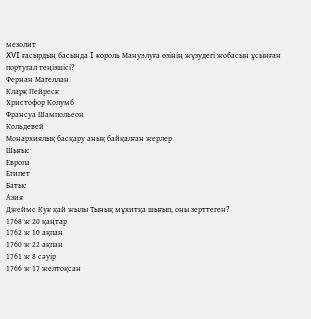мезолит
XVI ғасырдың басында I король Мануэлуға өзінің жүзудегі жобасын ұсынған португал теңізшісі?
Фернан Магеллан
Кларк Пейреск
Христофор Колумб
Франсуа Шампольеон
Кольдевей
Монархиялық басқару анық байқалған жерлер
Шығыс
Европа
Египет
Батыс
Азия
Джеймс Кук қай жылы Тынық мұхитқа шығып, оны зерттеген?
1768 ж 20 қаңтар
1762 ж 10 ақпан
1760 ж 22 ақпан
1761 ж 8 сәуір
1766 ж 17 желтоқсан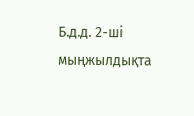Б.д.д. 2-ші мыңжылдықта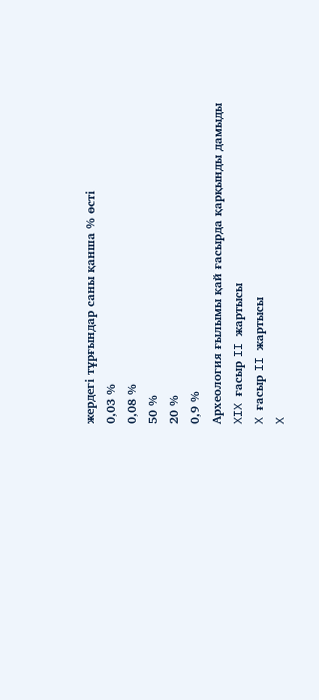жердегі тұрғындар саны қанша % өсті
0,03 %
0,08 %
50 %
20 %
0,9 %
Археология ғылымы қай ғасырда қарқынды дамыды
XIX ғасыр II жартысы
X ғасыр II жартысы
X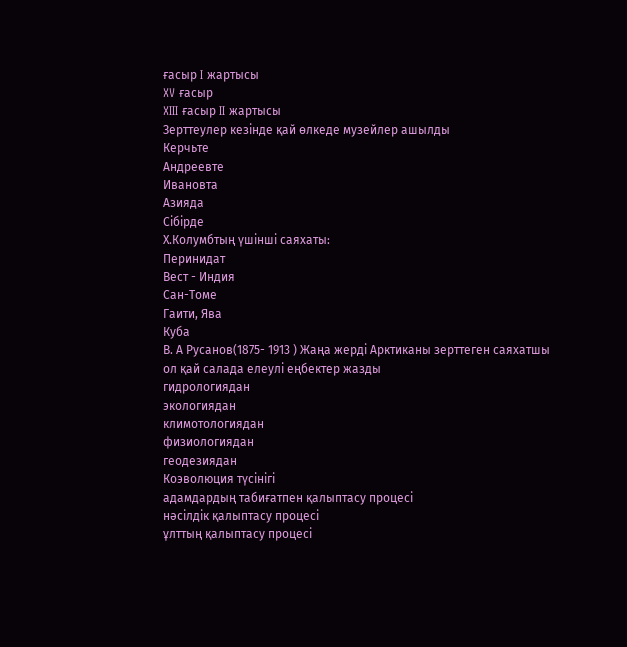ғасыр I жартысы
XV ғасыр
XIII ғасыр II жартысы
Зерттеулер кезінде қай өлкеде музейлер ашылды
Керчьте
Андреевте
Ивановта
Азияда
Сібірде
Х.Колумбтың үшінші саяхаты:
Перинидат
Вест - Индия
Сан-Томе
Гаити, Ява
Куба
В. А Русанов(1875- 1913 ) Жаңа жерді Арктиканы зерттеген саяхатшы ол қай салада елеулі еңбектер жазды
гидрологиядан
экологиядан
климотологиядан
физиологиядан
геодезиядан
Коэволюция түсінігі
адамдардың табиғатпен қалыптасу процесі
нәсілдік қалыптасу процесі
ұлттың қалыптасу процесі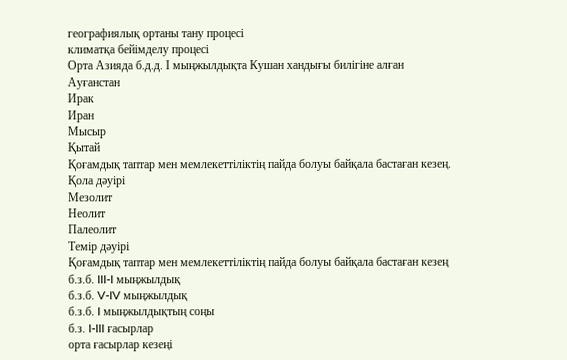географиялық ортаны тану процесі
климатқа бейімделу процесі
Орта Азияда б.д.д. І мыңжылдықта Кушан хандығы билігіне алған
Ауғанстан
Ирак
Иран
Мысыр
Қытай
Қоғамдық таптар мен мемлекеттіліктің пайда болуы байқала бастаған кезең.
Қола дәуірі
Мезолит
Неолит
Палеолит
Темір дәуірі
Қоғамдық таптар мен мемлекеттіліктің пайда болуы байқала бастаған кезең
б.з.б. III-I мыңжылдық
б.з.б. V-IV мыңжылдық
б.з.б. I мыңжылдықтың соңы
б.з. I-III ғасырлар
орта ғасырлар кезеңі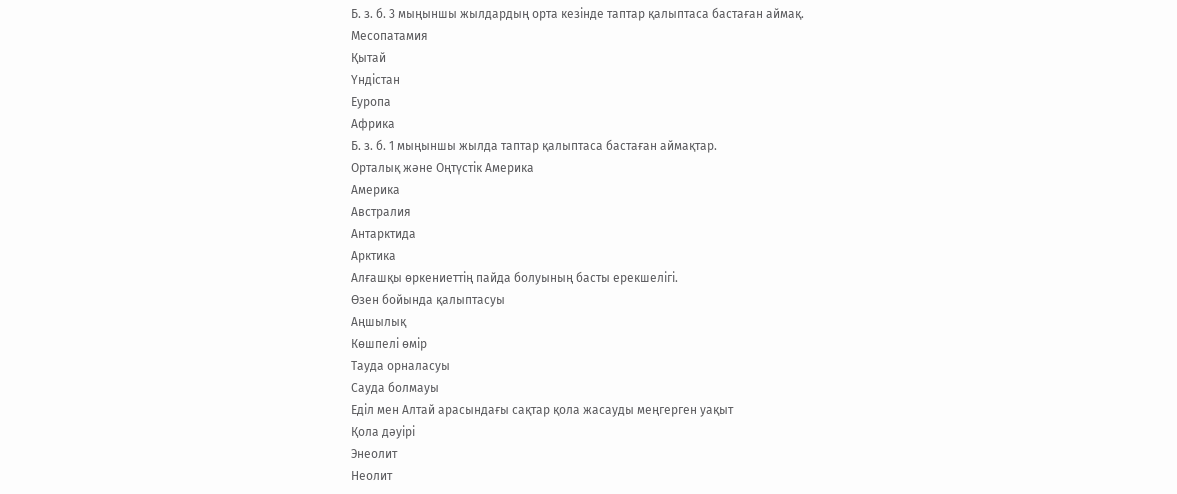Б. з. б. 3 мыңыншы жылдардың орта кезінде таптар қалыптаса бастаған аймақ.
Месопатамия
Қытай
Үндістан
Еуропа
Африка
Б. з. б. 1 мыңыншы жылда таптар қалыптаса бастаған аймақтар.
Орталық және Оңтүстік Америка
Америка
Австралия
Антарктида
Арктика
Алғашқы өркениеттің пайда болуының басты ерекшелігі.
Өзен бойында қалыптасуы
Аңшылық
Көшпелі өмір
Тауда орналасуы
Сауда болмауы
Еділ мен Алтай арасындағы сақтар қола жасауды меңгерген уақыт
Қола дәуірі
Энеолит
Неолит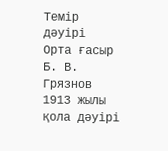Темір дәуірі
Орта ғасыр
Б. В. Грязнов 1913 жылы қола дәуірі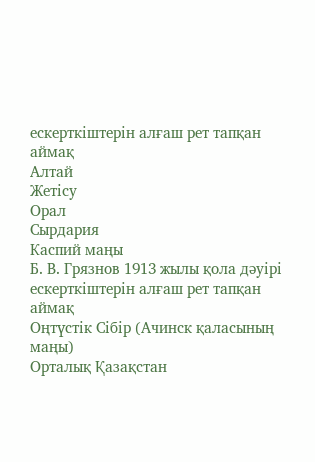ескерткіштерін алғаш рет тапқан аймақ
Алтай
Жетісу
Орал
Сырдария
Каспий маңы
Б. В. Грязнов 1913 жылы қола дәуірі ескерткіштерін алғаш рет тапқан аймақ
Оңтүстік Сібір (Ачинск қаласының маңы)
Орталық Қазақстан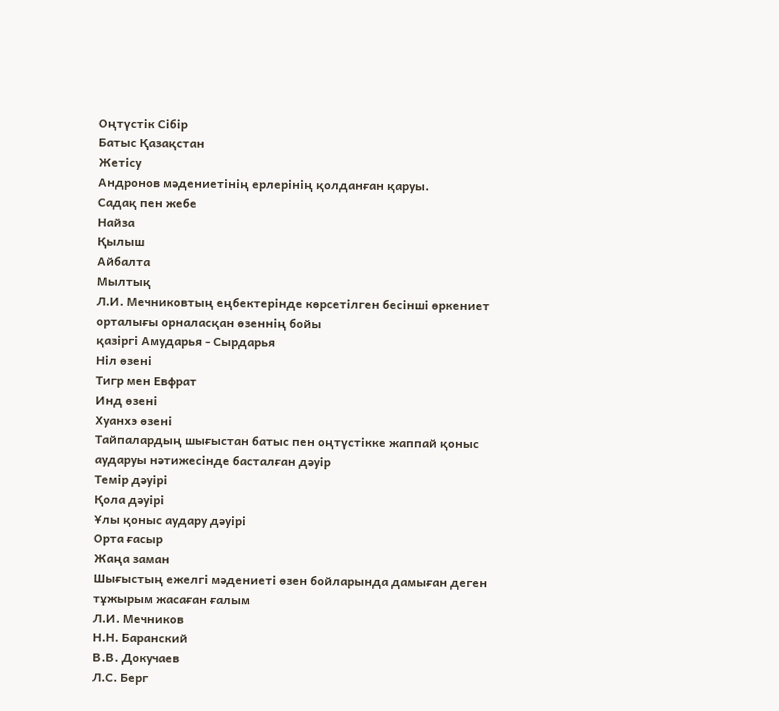Оңтүстік Сібір
Батыс Қазақстан
Жетісу
Андронов мәдениетінің ерлерінің қолданған қаруы.
Садақ пен жебе
Найза
Қылыш
Айбалта
Мылтық
Л.И. Мечниковтың еңбектерінде көрсетілген бесінші өркениет орталығы орналасқан өзеннің бойы
қазіргі Амударья - Сырдарья
Ніл өзені
Тигр мен Евфрат
Инд өзені
Хуанхэ өзені
Тайпалардың шығыстан батыс пен оңтүстікке жаппай қоныс аударуы нәтижесінде басталған дәуір
Темір дәуірі
Қола дәуірі
Ұлы қоныс аудару дәуірі
Орта ғасыр
Жаңа заман
Шығыстың ежелгі мәдениеті өзен бойларында дамыған деген тұжырым жасаған ғалым
Л.И. Мечников
Н.Н. Баранский
В.В. Докучаев
Л.С. Берг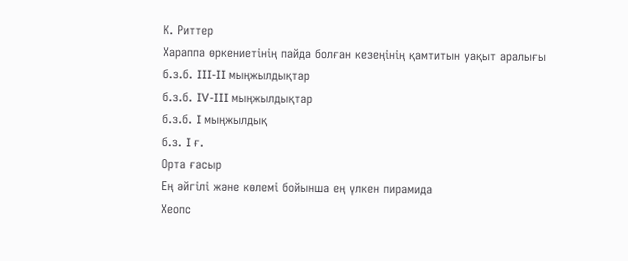К. Риттер
Хараппа өркениетінің пайда болған кезеңінің қамтитын уақыт аралығы
б.з.б. III-II мыңжылдықтар
б.з.б. IV-III мыңжылдықтар
б.з.б. I мыңжылдық
б.з. I ғ.
Орта ғасыр
Ең әйгілі және көлемі бойынша ең үлкен пирамида
Хеопс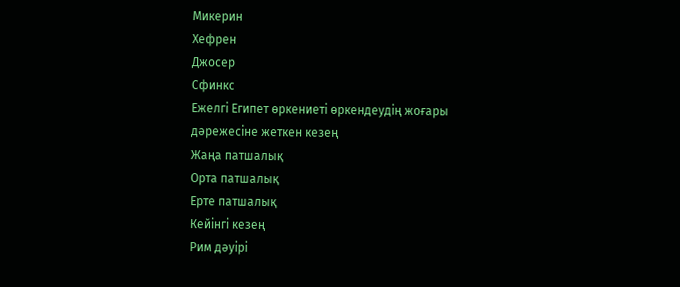Микерин
Хефрен
Джосер
Сфинкс
Ежелгі Египет өркениеті өркендеудің жоғары дәрежесіне жеткен кезең
Жаңа патшалық
Орта патшалық
Ерте патшалық
Кейінгі кезең
Рим дәуірі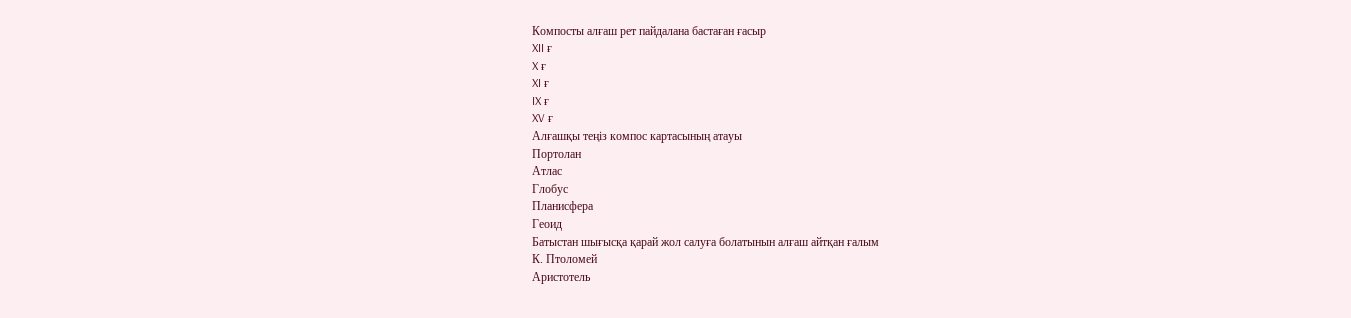Компосты алғаш рет пайдалана бастаған ғасыр
XII ғ
X ғ
XI ғ
IX ғ
XV ғ
Алғашқы теңіз компос картасының атауы
Портолан
Атлас
Глобус
Планисфера
Геоид
Батыстан шығысқа қарай жол салуға болатынын алғаш айтқан ғалым
К. Птоломей
Аристотель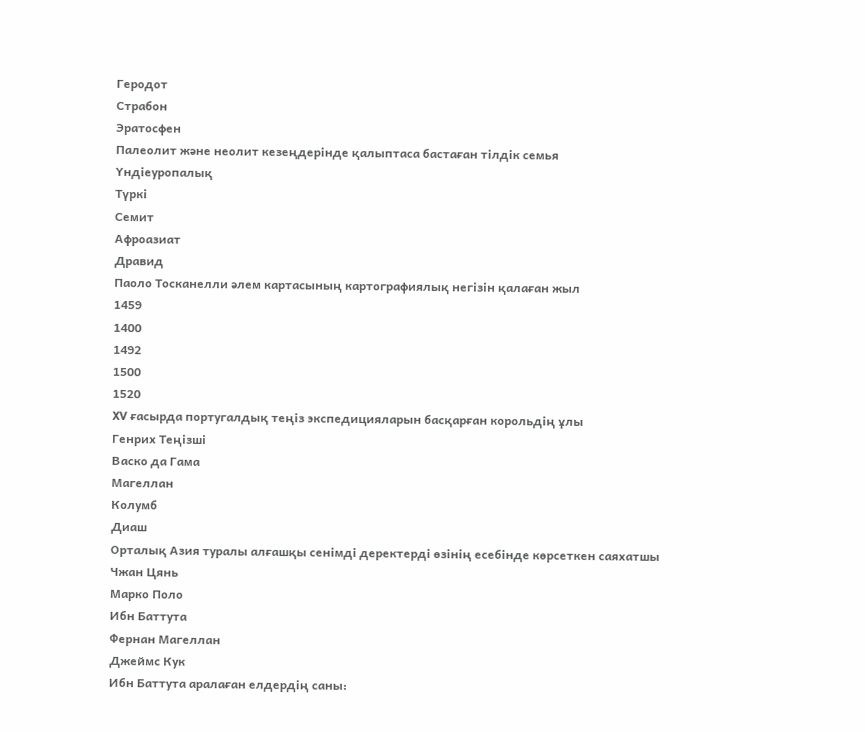Геродот
Страбон
Эратосфен
Палеолит және неолит кезеңдерінде қалыптаса бастаған тілдік семья
Үндіеуропалық
Түркі
Семит
Афроазиат
Дравид
Паоло Тосканелли әлем картасының картографиялық негізін қалаған жыл
1459
1400
1492
1500
1520
XV ғасырда португалдық теңіз экспедицияларын басқарған корольдің ұлы
Генрих Теңізші
Васко да Гама
Магеллан
Колумб
Диаш
Орталық Азия туралы алғашқы сенімді деректерді өзінің есебінде көрсеткен саяхатшы
Чжан Цянь
Марко Поло
Ибн Баттута
Фернан Магеллан
Джеймс Кук
Ибн Баттута аралаған елдердің саны: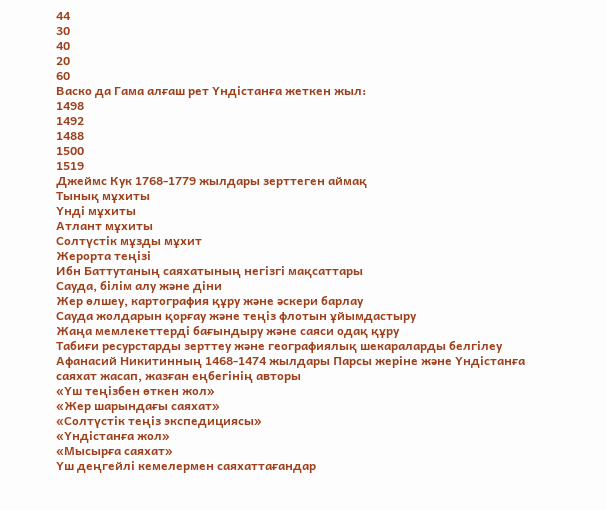44
30
40
20
60
Васко да Гама алғаш рет Үндістанға жеткен жыл:
1498
1492
1488
1500
1519
Джеймс Кук 1768-1779 жылдары зерттеген аймақ
Тынық мұхиты
Үнді мұхиты
Атлант мұхиты
Солтүстік мұзды мұхит
Жерорта теңізі
Ибн Баттутаның саяхатының негізгі мақсаттары
Сауда, білім алу және діни
Жер өлшеу, картография құру және әскери барлау
Сауда жолдарын қорғау және теңіз флотын ұйымдастыру
Жаңа мемлекеттерді бағындыру және саяси одақ құру
Табиғи ресурстарды зерттеу және географиялық шекараларды белгілеу
Афанасий Никитинның 1468-1474 жылдары Парсы жеріне және Үндістанға саяхат жасап, жазған еңбегінің авторы
«Үш теңізбен өткен жол»
«Жер шарындағы саяхат»
«Солтүстік теңіз экспедициясы»
«Үндістанға жол»
«Мысырға саяхат»
Үш деңгейлі кемелермен саяхаттағандар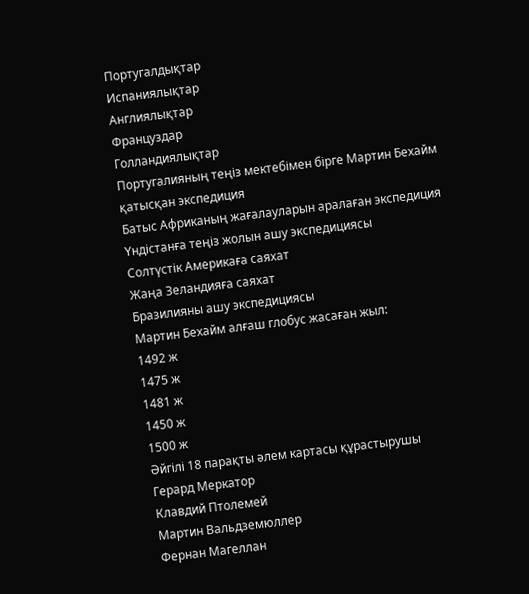Португалдықтар
Испаниялықтар
Англиялықтар
Француздар
Голландиялықтар
Португалияның теңіз мектебімен бірге Мартин Бехайм қатысқан экспедиция
Батыс Африканың жағалауларын аралаған экспедиция
Үндістанға теңіз жолын ашу экспедициясы
Солтүстік Америкаға саяхат
Жаңа Зеландияға саяхат
Бразилияны ашу экспедициясы
Мартин Бехайм алғаш глобус жасаған жыл:
1492 ж
1475 ж
1481 ж
1450 ж
1500 ж
Әйгілі 18 парақты әлем картасы құрастырушы
Герард Меркатор
Клавдий Птолемей
Мартин Вальдземюллер
Фернан Магеллан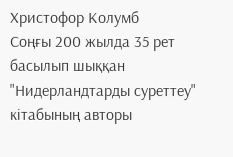Христофор Колумб
Соңғы 200 жылда 35 рет басылып шыққан "Нидерландтарды суреттеу" кітабының авторы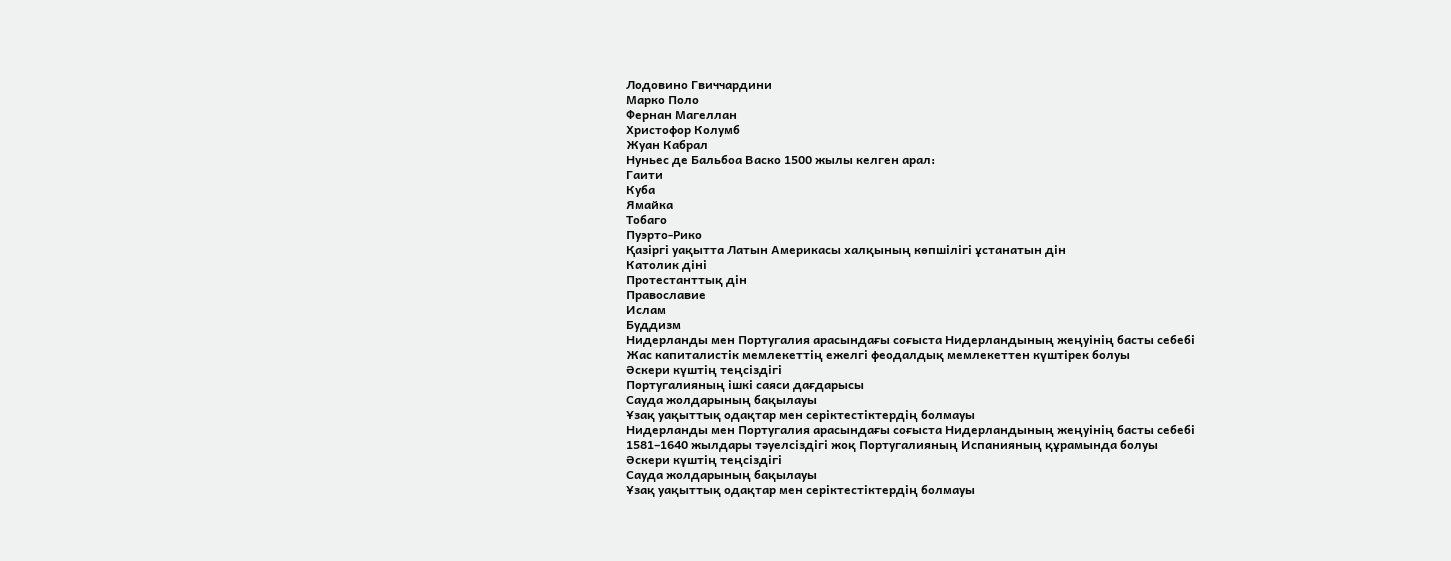Лодовино Гвиччардини
Марко Поло
Фернан Магеллан
Христофор Колумб
Жуан Кабрал
Нуньес де Бальбоа Васко 1500 жылы келген арал:
Гаити
Куба
Ямайка
Тобаго
Пуэрто-Рико
Қазіргі уақытта Латын Америкасы халқының көпшілігі ұстанатын дін
Католик діні
Протестанттық дін
Православие
Ислам
Буддизм
Нидерланды мен Португалия арасындағы соғыста Нидерландының жеңуінің басты себебі
Жас капиталистік мемлекеттің ежелгі феодалдық мемлекеттен күштірек болуы
Әскери күштің теңсіздігі
Португалияның ішкі саяси дағдарысы
Сауда жолдарының бақылауы
Ұзақ уақыттық одақтар мен серіктестіктердің болмауы
Нидерланды мен Португалия арасындағы соғыста Нидерландының жеңуінің басты себебі
1581–1640 жылдары тәуелсіздігі жоқ Португалияның Испанияның құрамында болуы
Әскери күштің теңсіздігі
Сауда жолдарының бақылауы
Ұзақ уақыттық одақтар мен серіктестіктердің болмауы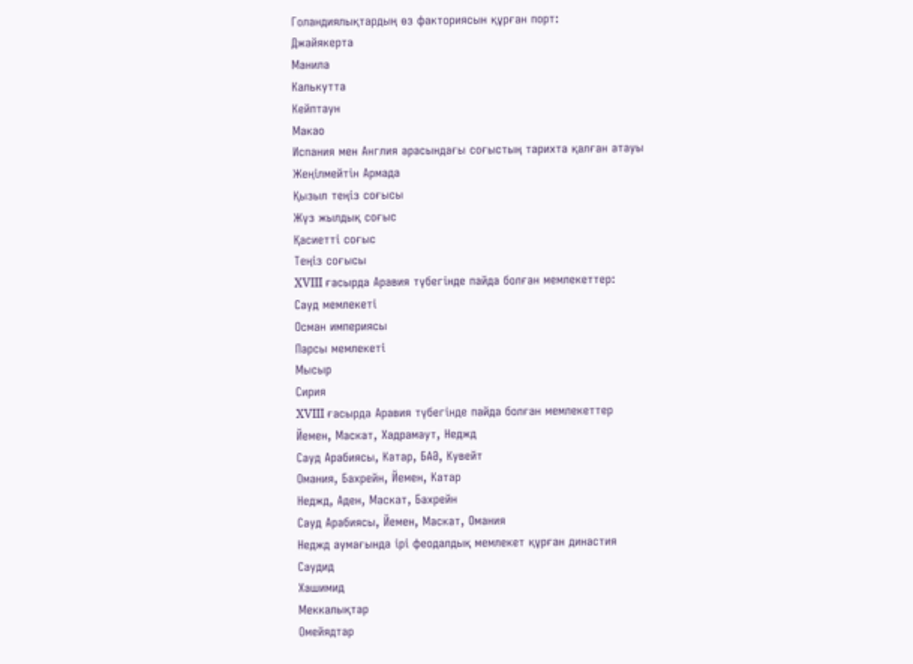Голандиялықтардың өз факториясын құрған порт:
Джайякерта
Манила
Калькутта
Кейптаун
Макао
Испания мен Англия арасындағы соғыстың тарихта қалған атауы
Жеңілмейтін Армада
Қызыл теңіз соғысы
Жүз жылдық соғыс
Қасиетті соғыс
Теңіз соғысы
XVIII ғасырда Аравия түбегінде пайда болған мемлекеттер:
Сауд мемлекеті
Осман империясы
Парсы мемлекеті
Мысыр
Сирия
XVIII ғасырда Аравия түбегінде пайда болған мемлекеттер
Йемен, Маскат, Хадрамаут, Неджд
Сауд Арабиясы, Катар, БАӘ, Кувейт
Омания, Бахрейн, Йемен, Катар
Неджд, Аден, Маскат, Бахрейн
Сауд Арабиясы, Йемен, Маскат, Омания
Неджд аумағында ірі феодалдық мемлекет құрған династия
Саудид
Хашимид
Меккалықтар
Омейядтар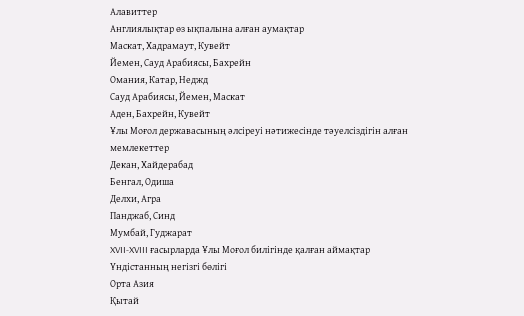Алавиттер
Англиялықтар өз ықпалына алған аумақтар
Маскат, Хадрамаут, Кувейт
Йемен, Сауд Арабиясы, Бахрейн
Омания, Катар, Неджд
Сауд Арабиясы, Йемен, Маскат
Аден, Бахрейн, Кувейт
Ұлы Моғол державасының әлсіреуі нәтижесінде тәуелсіздігін алған мемлекеттер
Декан, Хайдерабад
Бенгал, Одиша
Делхи, Агра
Панджаб, Синд
Мумбай, Гуджарат
XVII-XVIII ғасырларда Ұлы Моғол билігінде қалған аймақтар
Үндістанның негізгі бөлігі
Орта Азия
Қытай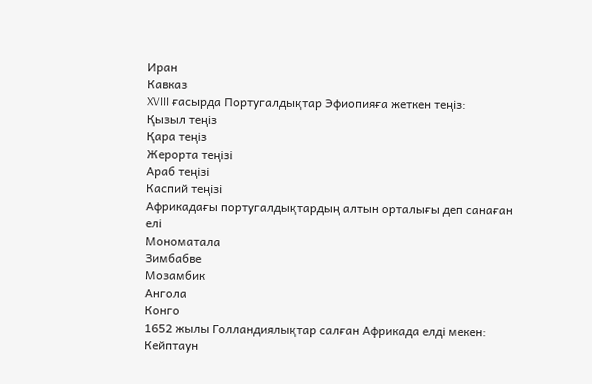Иран
Кавказ
XVIII ғасырда Португалдықтар Эфиопияға жеткен теңіз:
Қызыл теңіз
Қара теңіз
Жерорта теңізі
Араб теңізі
Каспий теңізі
Африкадағы португалдықтардың алтын орталығы деп санаған елі
Мономатала
Зимбабве
Мозамбик
Ангола
Конго
1652 жылы Голландиялықтар салған Африкада елді мекен:
Кейптаун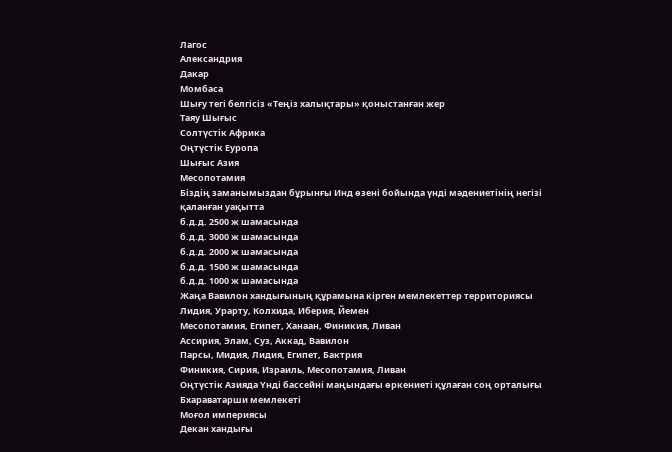Лагос
Александрия
Дакар
Момбаса
Шығу тегі белгісіз «Теңіз халықтары» қоныстанған жер
Таяу Шығыс
Солтүстік Африка
Оңтүстік Еуропа
Шығыс Азия
Месопотамия
Біздің заманымыздан бұрынғы Инд өзені бойында үнді мәдениетінің негізі қаланған уақытта
б.д.д. 2500 ж шамасында
б.д.д. 3000 ж шамасында
б.д.д. 2000 ж шамасында
б.д.д. 1500 ж шамасында
б.д.д. 1000 ж шамасында
Жаңа Вавилон хандығының құрамына кірген мемлекеттер территориясы
Лидия, Урарту, Колхида, Иберия, Йемен
Месопотамия, Египет, Ханаан, Финикия, Ливан
Ассирия, Элам, Суз, Аккад, Вавилон
Парсы, Мидия, Лидия, Египет, Бактрия
Финикия, Сирия, Израиль, Месопотамия, Ливан
Оңтүстік Азияда Үнді бассейні маңындағы өркениеті құлаған соң орталығы
Бхараватарши мемлекеті
Моғол империясы
Декан хандығы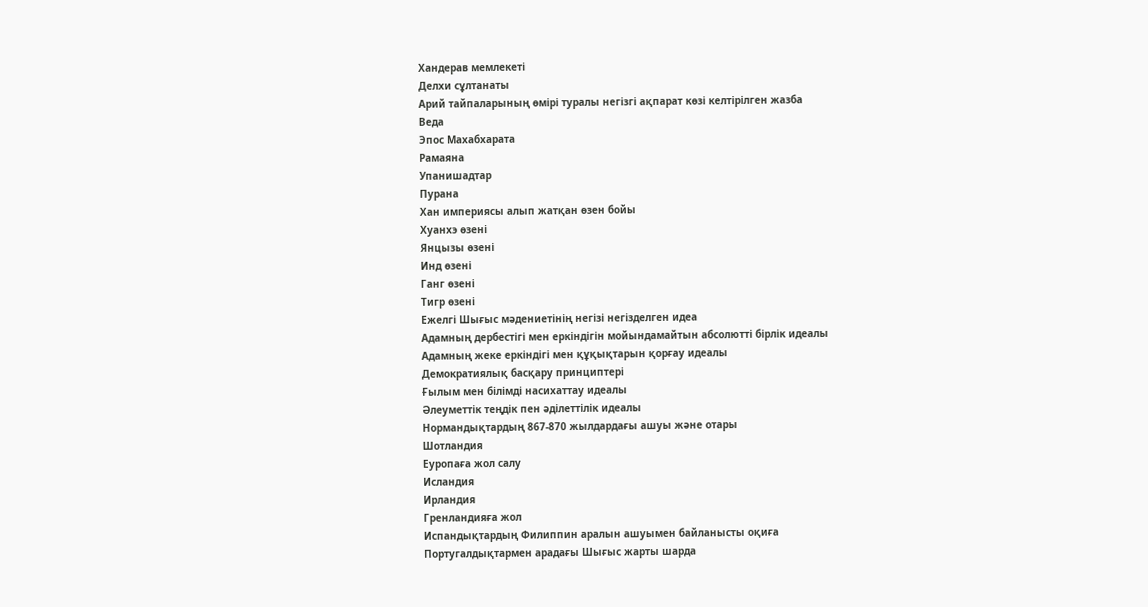Хандерав мемлекеті
Делхи сұлтанаты
Арий тайпаларының өмірі туралы негізгі ақпарат көзі келтірілген жазба
Веда
Эпос Махабхарата
Рамаяна
Упанишадтар
Пурана
Хан империясы алып жатқан өзен бойы
Хуанхэ өзені
Янцызы өзені
Инд өзені
Ганг өзені
Тигр өзені
Ежелгі Шығыс мәдениетінің негізі негізделген идеа
Адамның дербестігі мен еркіндігін мойындамайтын абсолютті бірлік идеалы
Адамның жеке еркіндігі мен құқықтарын қорғау идеалы
Демократиялық басқару принциптері
Ғылым мен білімді насихаттау идеалы
Әлеуметтік теңдік пен әділеттілік идеалы
Нормандықтардың 867-870 жылдардағы ашуы және отары
Шотландия
Еуропаға жол салу
Исландия
Ирландия
Гренландияға жол
Испандықтардың Филиппин аралын ашуымен байланысты оқиға
Португалдықтармен арадағы Шығыс жарты шарда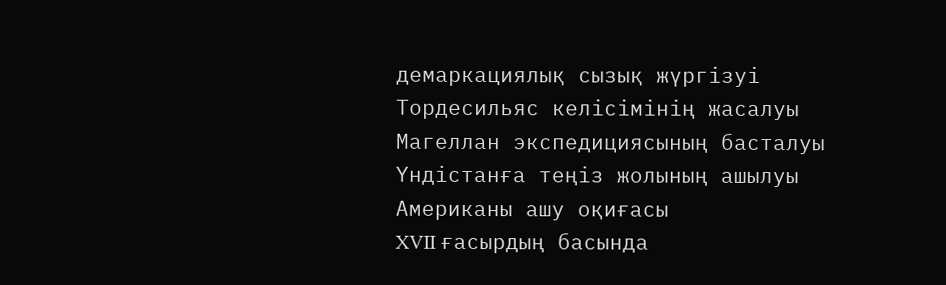демаркациялық сызық жүргізуі
Тордесильяс келісімінің жасалуы
Магеллан экспедициясының басталуы
Үндістанға теңіз жолының ашылуы
Американы ашу оқиғасы
XVII ғасырдың басында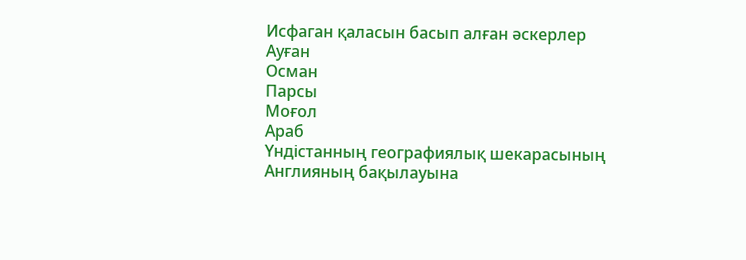Исфаган қаласын басып алған әскерлер
Ауған
Осман
Парсы
Моғол
Араб
Үндістанның географиялық шекарасының Англияның бақылауына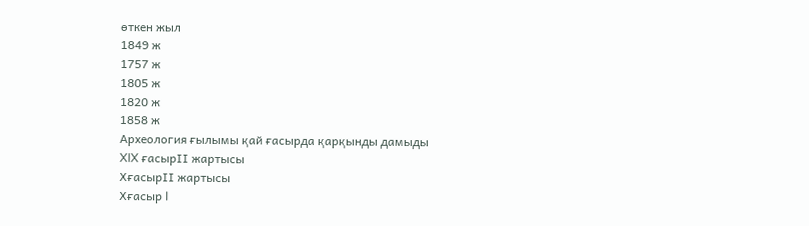өткен жыл
1849 ж
1757 ж
1805 ж
1820 ж
1858 ж
Археология ғылымы қай ғасырда қарқынды дамыды
XIX ғасырII жартысы
XғасырII жартысы
Xғасыр I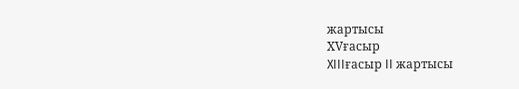жартысы
XVғасыр
XIIIғасыр II жартысы